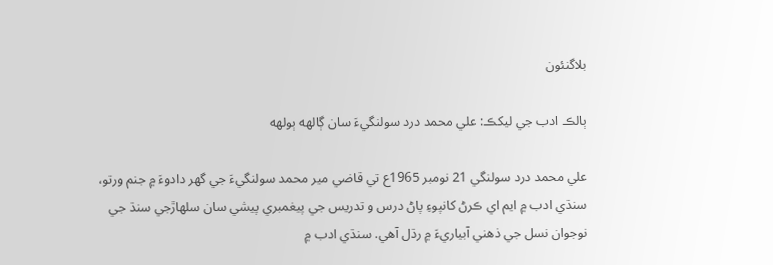بلاگنئون

ٻالڪ ادب جي ليکڪ: علي محمد درد سولنگيءَ سان ڳالهه ٻولهه

علي محمد درد سولنگي 21 نومبر 1965ع تي قاضي مير محمد سولنگيءَ جي گهر دادوءَ ۾ جنم ورتو، سنڌي ادب ۾ ايم اي ڪرڻ کانپوءِ پاڻ درس و تدريس جي پيغمبري پيشي سان سلهاڙجي سنڌ جي نوجوان نسل جي ذهني آبياريءَ ۾ رڌل آهي. سنڌي ادب ۾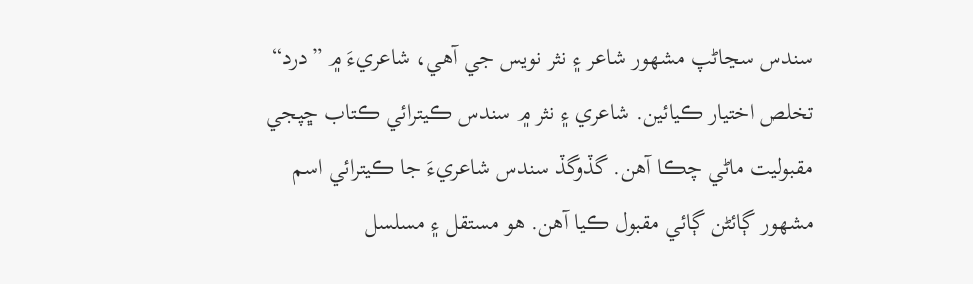سندس سڃاڻپ مشهور شاعر ۽ نثر نويس جي آهي، شاعريءَ ۾ ”درد“ تخلص اختيار ڪيائين. شاعري ۽ نثر ۾ سندس ڪيترائي ڪتاب ڇپجي مقبوليت ماڻي چڪا آھن. گڏوگڏ سندس شاعريءَ جا ڪيترائي اسم مشهور ڳائڻن ڳائي مقبول ڪيا آهن. هو مستقل ۽ مسلسل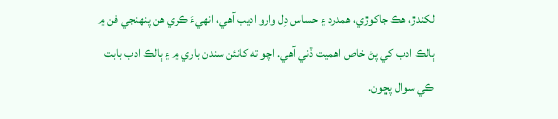لکندڙ، هڪ جاکوڙي، همدرد ۽ حساس دِل وارو اديب آهي، انهيءَ ڪري هن پنهنجي فن ۾ ٻالڪ ادب کي پڻ خاص اهميت ڏني آهي. اچو ته کانئن سندن باري ۾ ۽ ٻالڪ ادب بابت ڪي سوال پڇون.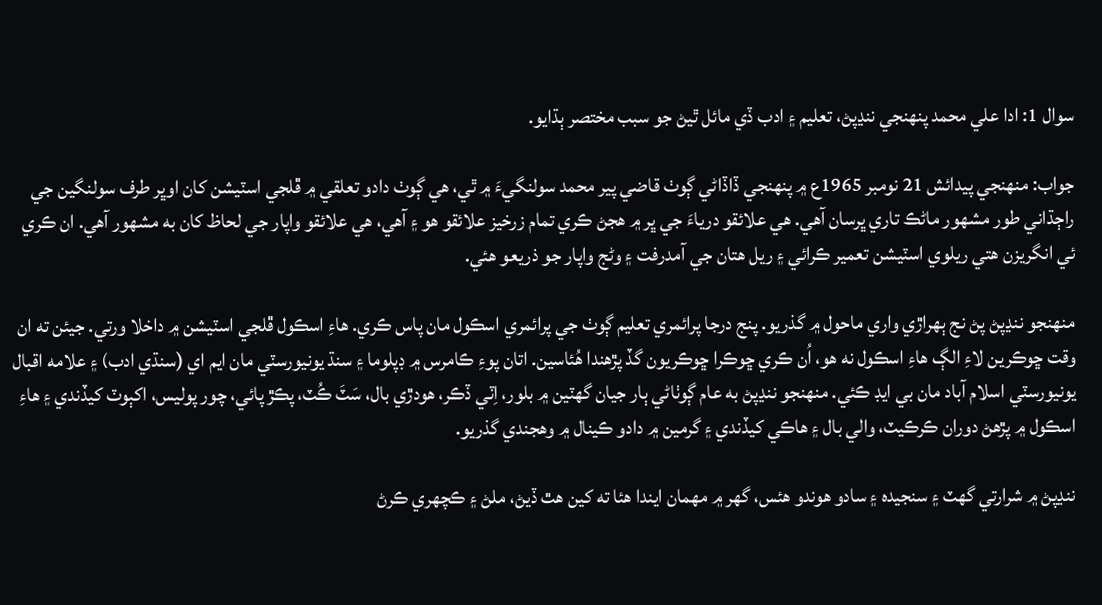سوال 1: ادا علي محمد پنهنجي ننڍپڻ، تعليم ۽ ادب ڏي مائل ٿيڻ جو سبب مختصر ٻڌايو.

جواب: منهنجي پيدائش 21 نومبر 1965ع ۾ پنهنجي ڏاڏاڻي ڳوٺ قاضي پير محمد سولنگيءَ ۾ ٿي، هي ڳوٺ دادو تعلقي ۾ ڦلجي اسٽيشن کان اوڀر طرف سولنگين جي راڄڌاني طور مشهور ماڻڪ تاري ڀرسان آهي. هي علائقو درياءَ جي ڀر ۾ هجڻ ڪري تمام زرخيز علائقو هو ۽ آهي، هي علائقو واپار جي لحاظ کان به مشهور آهي. ان ڪري ئي انگريزن هتي ريلوي اسٽيشن تعمير ڪرائي ۽ ريل هتان جي آمدرفت ۽ وڻج واپار جو ذريعو هئي.

منهنجو ننڍپڻ پڻ نج ٻهراڙي واري ماحول ۾ گذريو. پنج درجا پرائمري تعليم ڳوٺ جي پرائمري اسڪول مان پاس ڪري. هاءِ اسڪول ڦلجي اسٽيشن ۾ داخلا ورتي. جيئن ته ان وقت ڇوڪرين لاءِ الڳ هاءِ اسڪول نه هو، اُن ڪري ڇوڪرا ڇوڪريون گڏ پڙهندا هُئاسين. اتان پوءِ ڪامرس ۾ ڊپلوما ۽ سنڌ يونيورسٽي مان ايم اي (سنڌي ادب) ۽ علامه اقبال يونيورسٽي اسلام آباد مان بي ايڊ ڪئي. منهنجو ننڍپڻ به عام ڳوٺاڻي ٻار جيان گهٽين ۾ بلور، اِٽي ڏڪر، هودڙي بال، سَٽَ ڪُٽ، پڪڙ پائي، چور پوليس، اکٻوٽ کيڏندي ۽ هاءِ اسڪول ۾ پڙهڻ دوران ڪرڪيٽ، والي بال ۽ هاڪي کيڏندي ۽ گرمين ۾ دادو ڪينال ۾ وهجندي گذريو.

ننڍپڻ ۾ شرارتي گهٽ ۽ سنجيده ۽ سادو هوندو هئس، گهر ۾ مهمان ايندا هئا ته کين هٿ ڏيڻ، ملڻ ۽ ڪچهري ڪرڻ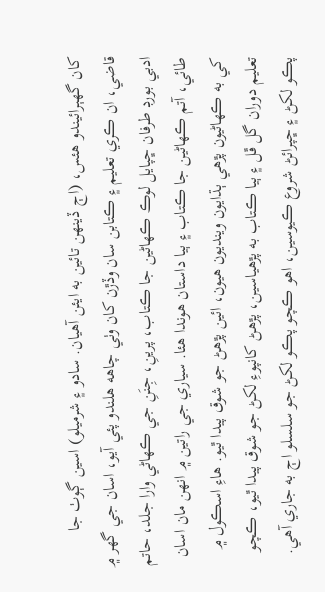کان گهٻرائيندو هئس، (اڄ ڏينهن تائين به ايئن آهيان. سادو ۽ شرميلو) اسين ڳوٺ جا قاضي، ان ڪري تعليم ۽ ڪتابن سان وڏڙن کان وٺي چاهه هلندو پئي آيو، اسان جي گهر ۾ ادبي بورڊ طرفان ڇپايل لوڪ ڪهاڻين جا ڪتاب، پرينِ، جِنَنِ جي ڪھاڻي وارا جلد، حاتم طائي، آتم ڪهاڻين جا ڪتاب ۽ ٻيا داستان هوندا هئا. سياري جي راتين ۾ انهن مان اسان کي به ڪهاڻيون پڙهي ٻڌايون وينديون هيون، ائين پڙهڻ جو شوق پيدا ٿيو. هاءِ اسڪول ۾ تعليم دوران گل ڦل ۽ ٻيا ڪتاب به پڙهياسين، پڙهڻ کانپوءِ لکڻ جو شوق پيدا ٿيو، ڪچو پڪو لکڻ ۽ ڇپرائڻ شروع ڪيوسين، اهو ڪچو پڪو لکڻ جو سلسلو اڄ به جاري آهي.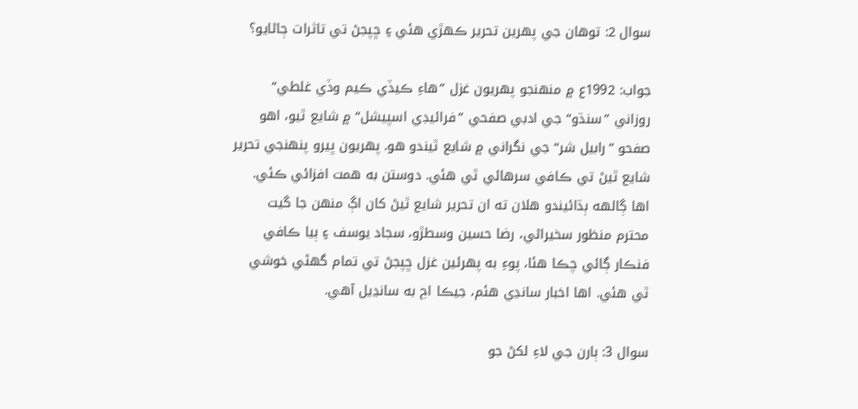سوال 2: توهان جي پهرين تحرير ڪهڙي هئي ۽ ڇپجڻ تي تاثرات ڄاڻايو؟

جواب: 1992ع ۾ منهنجو پهريون غزل ”هاءِ ڪيڏي ڪيم وڏي غلطي“  روزاني ”سنڌو“ جي ادبي صفحي ”فرائيڊي اسپيشل“ ۾ شايع ٿيو، اهو صفحو ”رابيل شر“ جي نگراني ۾ شايع ٿيندو هو. پھريون ڀيرو پنهنجي تحرير شايع ٿيڻ تي ڪافي سرهائي ٿي هئي. دوستن به همت افزائي ڪئي. اها ڳالهه ٻڌائيندو هلان ته ان تحرير شايع ٿيڻ کان اڳ منهن جا گيت محترم منظور سخيراڻي، رضا حسين وسطڙو، سجاد يوسف ۽ ٻيا ڪافي فنڪار ڳائي چڪا هئا، پوءِ به پهرئين غزل ڇپجڻ تي تمام گهڻي خوشي ٿي هئي. اها اخبار سانڍي هئم، جيڪا اڄ به سانڍيل آهي.

سوال 3: ٻارن جي لاءِ لکڻ جو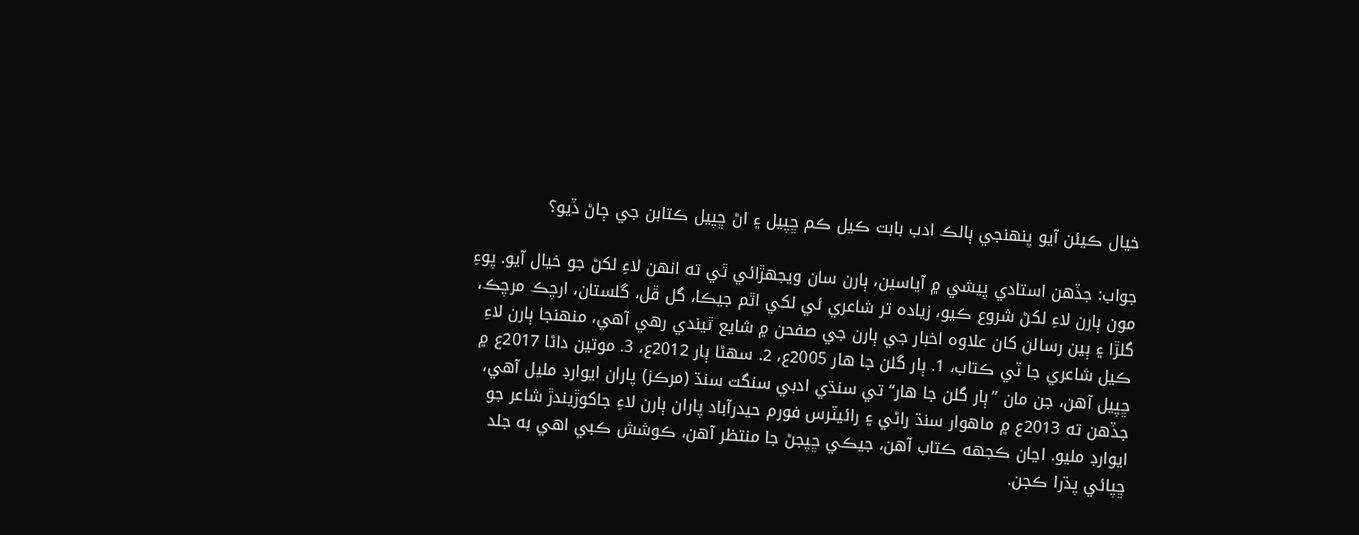خيال ڪيئن آيو پنهنجي ٻالڪ ادب بابت ڪيل ڪم ڇپيل ۽ اڻ ڇپيل ڪتابن جي ڄاڻ ڏيو؟

جواب: جڏهن استادي پيشي ۾ آياسين، ٻارن سان ويجهڙائي ٿي ته انهن لاءِ لکڻ جو خيال آيو. پوءِ مون ٻارن لاءِ لکڻ شروع ڪيو، زياده تر شاعري ئي لکي اٿم جيڪا، گل ڦل، گلستان، ارچڪ مرچڪ، گلڙا ۽ ٻين رسالن کان علاوه اخبار جي ٻارن جي صفحن ۾ شايع ٿيندي رهي آهي، منهنجا ٻارن لاءِ ڪيل شاعري جا ٽي ڪتاب، 1. ٻار گلن جا هار 2005ع، 2. سهڻا ٻار 2012ع، 3. موتين داڻا 2017ع ۾ ڇپيل آهن، جن مان ”ٻار گلن جا هار“ تي سنڌي ادبي سنگت سنڌ (مرڪز) پاران ايوارڊ مليل آهي، جڏهن ته 2013ع ۾ ماهوار سنڌ راڻي ۽ رائيٽرس فورم حيدرآباد پاران ٻارن لاءِ جاکوڙيندڙ شاعر جو ايوارڊ مليو. اڃان ڪجهه ڪتاب آھن، جيڪي ڇپجڻ جا منتظر آهن، ڪوشش ڪبي اهي به جلد ڇپائي پڌرا ڪجن.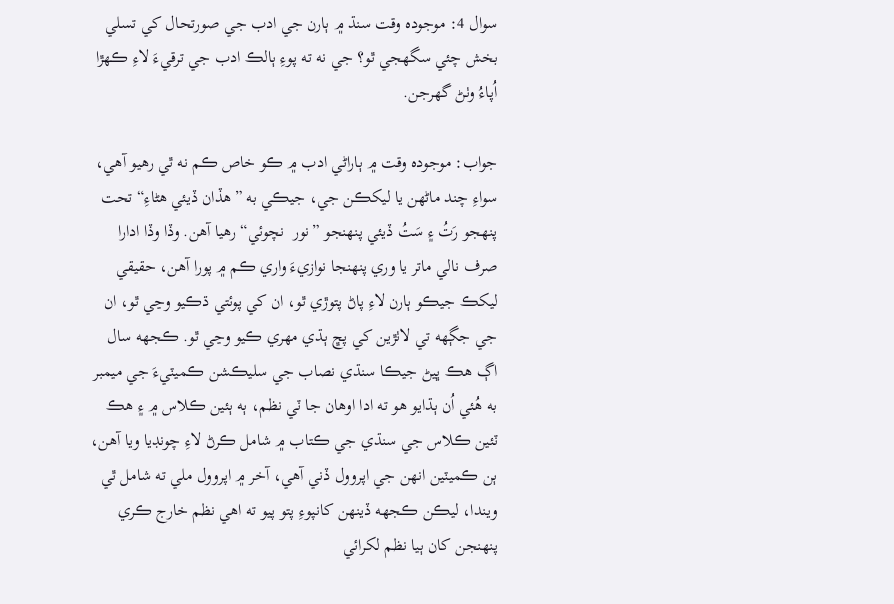سوال 4: موجوده وقت سنڌ ۾ ٻارن جي ادب جي صورتحال کي تسلي بخش چئي سگهجي ٿو؟ جي نه ته پوءِ ٻالڪ ادب جي ترقيءَ لاءِ ڪهڙا اُپاءُ وٺڻ گهرجن.

جواب: موجوده وقت ۾ ٻاراڻي ادب ۾ ڪو خاص ڪم نه ٿي رهيو آهي، سواءِ چند ماڻهن يا ليکڪن جي، جيڪي به ”هڏان ڏيئي هڻاءِ“ تحت پنهجو رَتُ ۽ سَتُ ڏيئي پنهنجو ”نور  نچوئي“ رهيا آهن. وڏا وڏا ادارا صرف نالي ماتر يا وري پنهنجا نوازيءَ واري ڪم ۾ پورا آهن، حقيقي ليکڪ جيڪو ٻارن لاءِ پاڻ پتوڙي ٿو، ان کي پوئتي ڌڪيو وڃي ٿو، ان جي جڳهه تي لاٺڙين کي پڇ ٻڌي مهري ڪيو وڃي ٿو. ڪجهه سال اڳ هڪ ڀيڻ جيڪا سنڌي نصاب جي سليڪشن ڪميٽيءَ جي ميمبر به هُئي اُن ٻڌايو ھو ته ادا اوهان جا ٽي نظم، ٻه ٻئين ڪلاس ۾ ۽ هڪ ٽئين ڪلاس جي سنڌي جي ڪتاب ۾ شامل ڪرڻ لاءِ چونڊيا ويا آھن، ٻن ڪميٽين انهن جي اپروول ڏني آهي، آخر ۾ اپروول ملي ته شامل ٿي ويندا، ليڪن ڪجهه ڏينهن کانپوءِ پتو پيو ته اهي نظم خارج ڪري پنهنجن کان ٻيا نظم لکرائي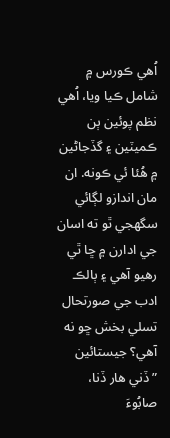اُهي ڪورس ۾ شامل ڪيا ويا، اُهي نظم پوئين ٻن ڪميٽين ۽ گڏجاڻين ۾ هُئا ئي ڪونه. ان مان اندازو لڳائي سگهجي ٿو ته اسان جي ادارن ۾ ڇا ٿي رهيو آهي ۽ ٻالڪ ادب جي صورتحال تسلي بخش ڇو نه آهي؟ جيستائين ”ڏني ھار ڏنا، صابُوءَ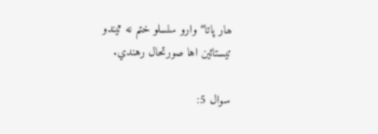ھار پاتا“ وارو سلسلو ختم نه ٿيندو تيستائين اها صورتحال رهندي.

سوال 5: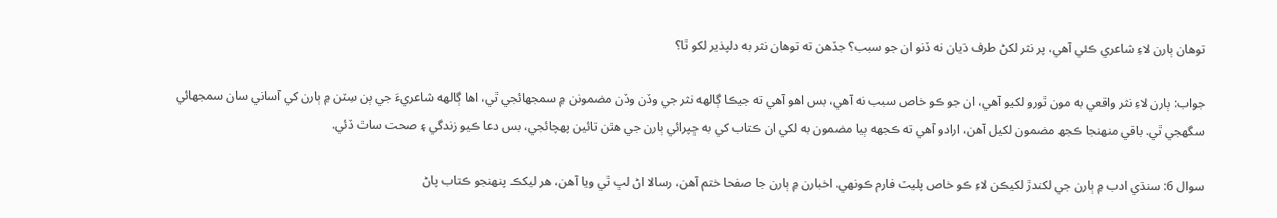توهان ٻارن لاءِ شاعري ڪئي آهي، پر نثر لکڻ طرف ڌيان نه ڏنو ان جو سبب؟ جڏهن ته توهان نثر به دلپذير لکو ٿا؟

جواب: ٻارن لاءِ نثر واقعي به مون ٿورو لکيو آهي، ان جو ڪو خاص سبب نه آهي، بس اهو آهي ته جيڪا ڳالهه نثر جي وڏن وڏن مضمونن ۾ سمجهائجي ٿي، اها ڳالهه شاعريءَ جي ٻن سِٽن ۾ ٻارن کي آساني سان سمجهائي سگهجي ٿي. باقي منهنجا ڪجھ مضمون لکيل آهن، ارادو آهي ته ڪجهه ٻيا مضمون به لکي ان ڪتاب کي به ڇپرائي ٻارن جي هٿن تائين پهچائجي، بس دعا ڪيو زندگي ۽ صحت ساٿ ڏئي.

سوال 6: سنڌي ادب ۾ ٻارن جي لکندڙ لکيڪن لاءِ ڪو خاص پليٽ فارم ڪونهي. اخبارن ۾ ٻارن جا صفحا ختم آهن، رسالا اڻ لڀ ٿي ويا آهن، هر ليکڪ پنهنجو ڪتاب پاڻ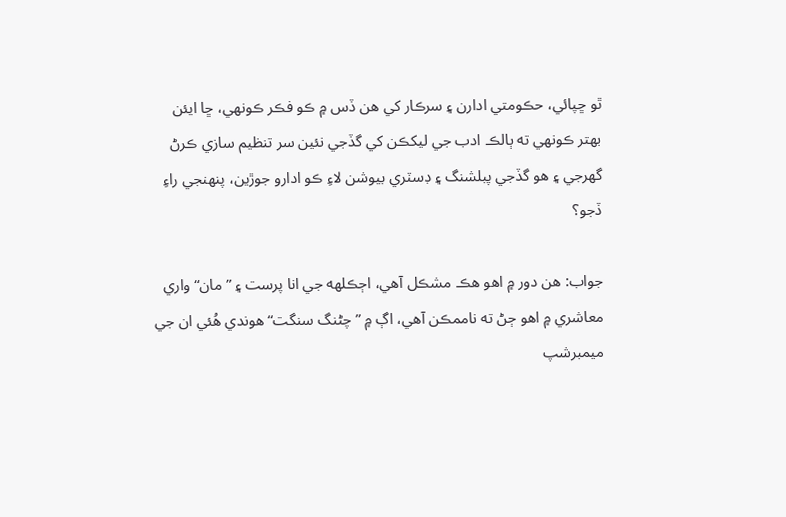ٿو ڇپائي، حڪومتي ادارن ۽ سرڪار کي هن ڏس ۾ ڪو فڪر ڪونھي، ڇا ايئن بهتر ڪونهي ته ٻالڪ ادب جي ليکڪن کي گڏجي نئين سر تنظيم سازي ڪرڻ گهرجي ۽ هو گڏجي پبلشنگ ۽ ڊسٽري بيوشن لاءِ ڪو ادارو جوڙين، پنهنجي راءِ ڏجو؟

جواب: هن دور ۾ اهو هڪ مشڪل آهي، اڄڪلهه جي انا پرست ۽ ”مان“ واري معاشري ۾ اهو ڄڻ ته ناممڪن آهي، اڳ ۾ ”چڻنگ سنگت“ هوندي هُئي ان جي ميمبرشپ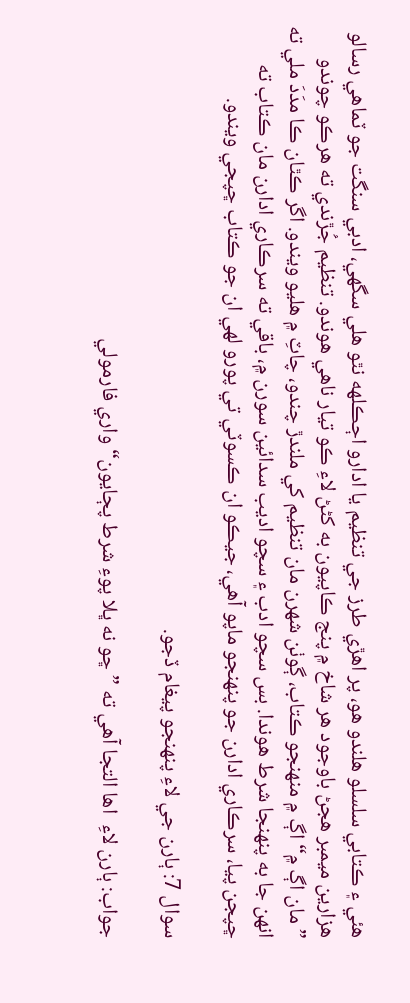هئي ۽ ڪتابي سلسلو هلندو هو، پر اهڙي طرز جي تنظيم يا ادارو اڄڪلهه نٿو هلي سگهي، ادبي سنگت جو ٽماهي رسالو هزارين ميمبر هجڻ باوجود هر شاخ ۾ پنج ڪاپيون به کڻڻ لاءِ ڪو تيار ناهي هوندو. تنظيم جُڙندي ته هرڪو چوندو ”مان اڳ ۾“ اڳ ۾ منهنجو ڪتاب، ڳوٺن شهرن مان تنظيم کي ملندڙ چندو، چاٽِ ۾ هليو ويندو. اگر ڪٿان ڪا مدَدَ ملي ته انھن جا به پنهنجا شرط هوندا. بس سچو ادب ۽ سچو اديب سدائين سورن ۾، باقي ته سرڪاري ادارن مان ڪتاب ته ڇپجن پيا، سرڪاري ادارن جو پنهنجو ماپو آهي، جيڪو ان ڪسوٽي تي پورو لهي ان جو ڪتاب ڇپجي ويندو.

سوال 7: ٻارن جي لاءِ پنهنجو پيغام ڏجو.

جواب: ٻارن لاءِ  اها التجا آهي ته ”ڇو نه ڀلا پوءِ شرط پڄايون“ واري فارمولي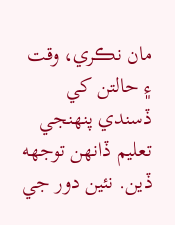مان نڪري، وقت ۽ حالتن کي ڏسندي پنهنجي تعليم ڏانهن توجهه ڏين. نئين دور جي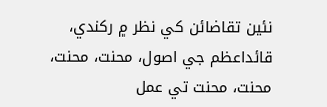نئين تقاضائن کي نظر ۾ رکندي، قائداعظم جي اصول، محنت، محنت، محنت، محنت تي عمل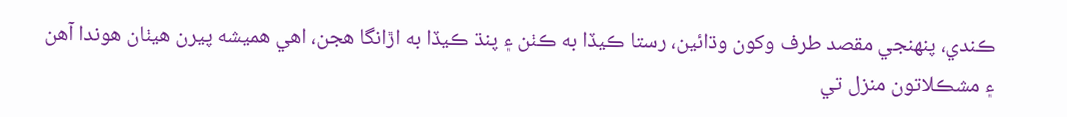ڪندي، پنهنجي مقصد طرف وکون وڌائين، رستا ڪيڏا به ڪٺن ۽ پنڌ ڪيڏا به اڙانگا هجن، اهي هميشه پيرن هيٺان هوندا آهن ۽ مشڪلاتون منزل تي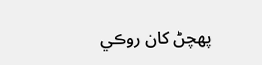پهچڻ کان روڪي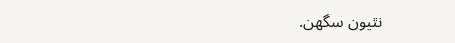نٿيون سگهن.